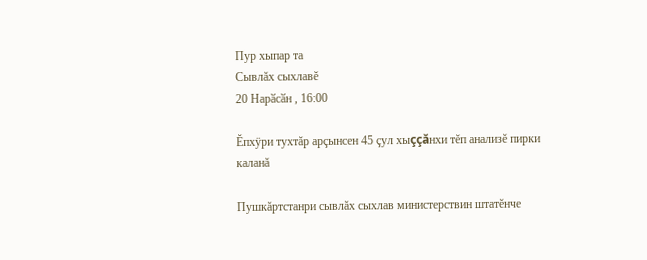Пур хыпар та
Сывлăх сыхлавĕ
20 Нарӑсӑн , 16:00

Ĕпхÿри тухтăр арçынсен 45 çул хыççăнхи тĕп анализĕ пирки каланă

Пушкăртстанри сывлăх сыхлав министерствин штатĕнче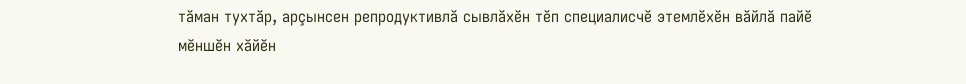тăман тухтăр, арçынсен репродуктивлă сывлăхĕн тĕп специалисчĕ этемлĕхĕн вăйлă пайĕ мĕншĕн хăйĕн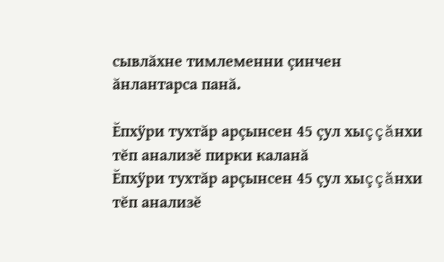сывлăхне тимлеменни çинчен ăнлантарса панă.

Ĕпхÿри тухтăр арçынсен 45 çул хыççăнхи тĕп анализĕ пирки каланă
Ĕпхÿри тухтăр арçынсен 45 çул хыççăнхи тĕп анализĕ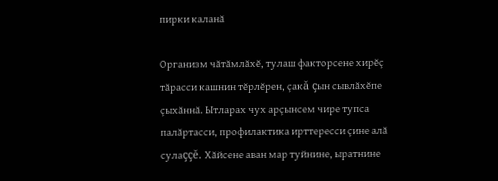пирки каланă

Организм чăтăмлăхĕ, тулаш факторсене хирĕç тăрасси кашнин тĕрлĕрен, çакă çын сывлăхĕпе çыхăннă. Ытларах чух арçынсем чире тупса палăртасси, профилактика ирттересси çине алă сулаççĕ. Хăйсене аван мар туйнине, ыратнине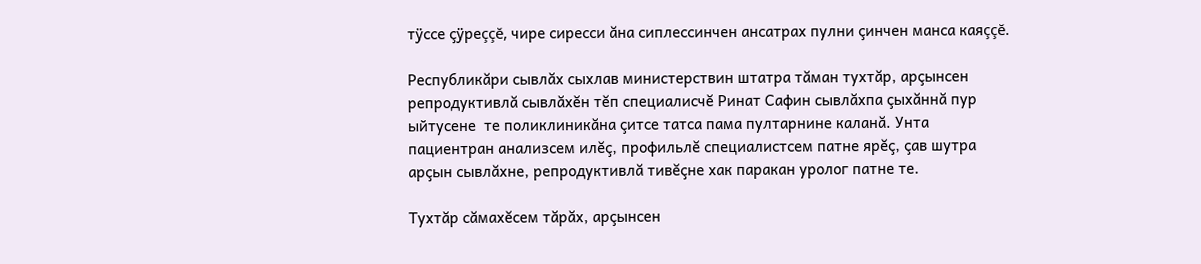тÿссе çÿреççĕ, чире сиресси ăна сиплессинчен ансатрах пулни çинчен манса каяççĕ.

Республикăри сывлăх сыхлав министерствин штатра тăман тухтăр, арçынсен репродуктивлă сывлăхĕн тĕп специалисчĕ Ринат Сафин сывлăхпа çыхăннă пур ыйтусене  те поликлиникăна çитсе татса пама пултарнине каланă. Унта пациентран анализсем илĕç, профильлĕ специалистсем патне ярĕç, çав шутра арçын сывлăхне, репродуктивлă тивĕçне хак паракан уролог патне те.

Тухтăр сăмахĕсем тăрăх, арçынсен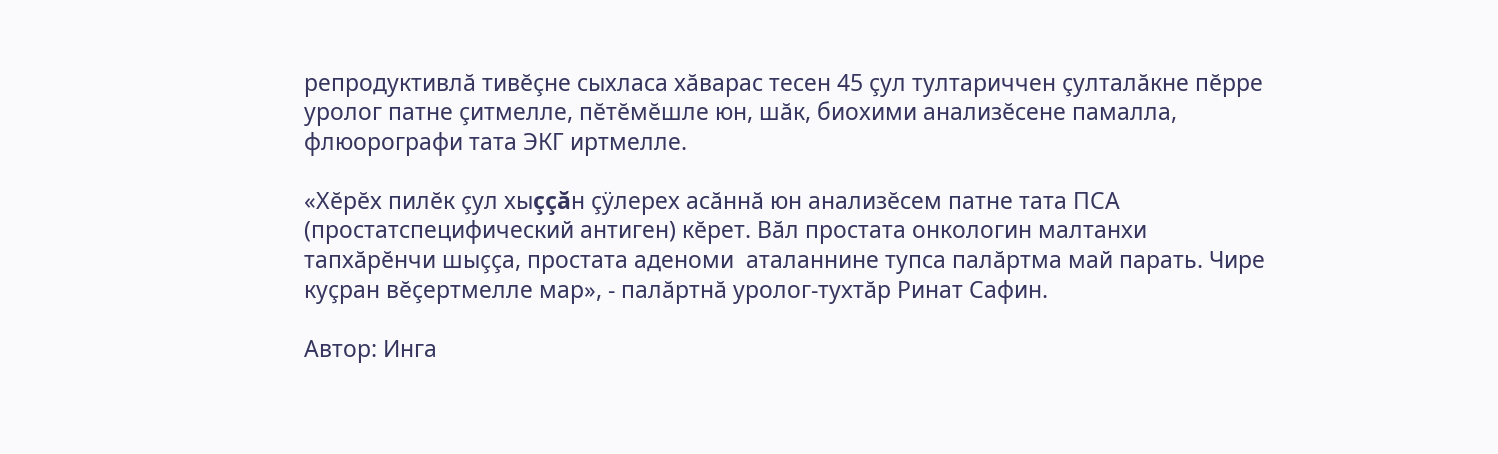репродуктивлă тивĕçне сыхласа хăварас тесен 45 çул тултариччен çулталăкне пĕрре уролог патне çитмелле, пĕтĕмĕшле юн, шăк, биохими анализĕсене памалла, флюорографи тата ЭКГ иртмелле.

«Хĕрĕх пилĕк çул хыççăн çÿлерех асăннă юн анализĕсем патне тата ПСА (простатспецифический антиген) кĕрет. Вăл простата онкологин малтанхи тапхăрĕнчи шыççа, простата аденоми  аталаннине тупса палăртма май парать. Чире куçран вĕçертмелле мар», - палăртнă уролог-тухтăр Ринат Сафин.

Автор: Инга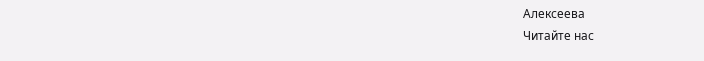Алексеева
Читайте нас